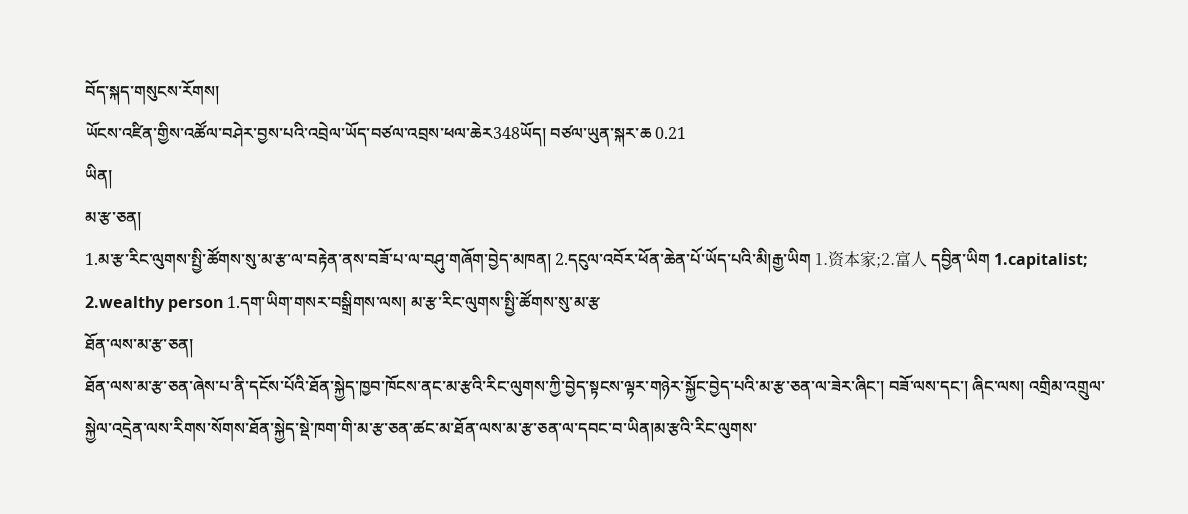བོད་སྐད་གསུངས་རོགས།
ཡོངས་འཛིན་གྱིས་འཚོལ་བཤེར་བྱས་པའི་འབྲེལ་ཡོད་བཙལ་འབྲས་ཕལ་ཆེར348ཡོད། བཙལ་ཡུན་སྐར་ཆ 0.21
ཡིན།
མ་རྩ་ཅན།
1.མ་རྩ་རིང་ལུགས་སྤྱི་ཚོགས་སུ་མ་རྩ་ལ་བརྟེན་ནས་བཟོ་པ་ལ་བཤུ་གཞོག་བྱེད་མཁན། 2.དངུལ་འབོར་ཕོན་ཆེན་པོ་ཡོད་པའི་མི།རྒྱ་ཡིག 1.资本家;2.富人 དབྱིན་ཡིག 1.capitalist; 2.wealthy person 1.དག་ཡིག་གསར་བསྒྲིགས་ལས། མ་རྩ་རིང་ལུགས་སྤྱི་ཚོགས་སུ་མ་རྩ
ཐོན་ལས་མ་རྩ་ཅན།
ཐོན་ལས་མ་རྩ་ཅན་ཞེས་པ་ནི་དངོས་པོའི་ཐོན་སྐྱེད་ཁྱབ་ཁོངས་ནང་མ་རྩའི་རིང་ལུགས་ཀྱི་བྱེད་སྟངས་ལྟར་གཉེར་སྐྱོང་བྱེད་པའི་མ་རྩ་ཅན་ལ་ཟེར་ཞིང་། བཟོ་ལས་དང་། ཞིང་ལས། འགྲིམ་འགྲུལ་སྐྱེལ་འདྲེན་ལས་རིགས་སོགས་ཐོན་སྐྱེད་སྡེ་ཁག་གི་མ་རྩ་ཅན་ཚང་མ་ཐོན་ལས་མ་རྩ་ཅན་ལ་དབང་བ་ཡིན།མ་རྩའི་རིང་ལུགས་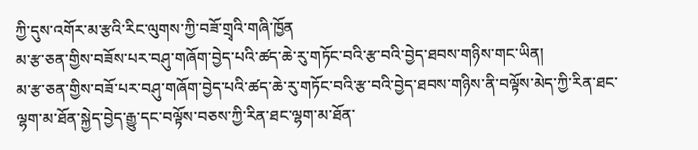ཀྱི་དུས་འགོར་མ་རྩའི་རིང་ལུགས་ཀྱི་བཟོ་གྲྭའི་གཞི་ཁྱོན
མ་རྩ་ཅན་གྱིས་བཟོས་པར་བཤུ་གཞོག་བྱེད་པའི་ཚད་ཆེ་རུ་གཏོང་བའི་རྩ་བའི་བྱེད་ཐབས་གཉིས་གང་ཡིན།
མ་རྩ་ཅན་གྱིས་བཟོ་པར་བཤུ་གཞོག་བྱེད་པའི་ཚད་ཆེ་རུ་གཏོང་བའི་རྩ་བའི་བྱེད་ཐབས་གཉིས་ནི་བལྟོས་མེད་ཀྱི་རིན་ཐང་ལྷག་མ་ཐོན་སྐྱེད་བྱེད་རྒྱུ་དང་བལྟོས་བཅས་ཀྱི་རིན་ཐང་ལྷག་མ་ཐོན་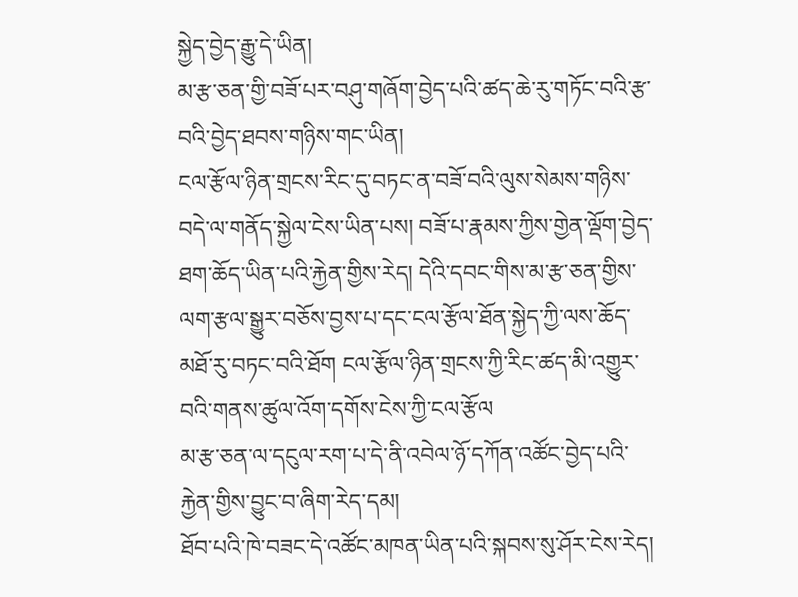སྐྱེད་བྱེད་རྒྱུ་དེ་ཡིན།
མ་རྩ་ཅན་གྱི་བཟོ་པར་བཤུ་གཞོག་བྱེད་པའི་ཚད་ཆེ་རུ་གཏོང་བའི་རྩ་བའི་བྱེད་ཐབས་གཉིས་གང་ཡིན།
ངལ་རྩོལ་ཉིན་གྲངས་རིང་དུ་བཏང་ན་བཟོ་བའི་ལུས་སེམས་གཉིས་བདེ་ལ་གནོད་སྐྱེལ་ངེས་ཡིན་པས། བཟོ་པ་རྣམས་ཀྱིས་གྱེན་ལྡོག་བྱེད་ཐག་ཆོད་ཡིན་པའི་རྐྱེན་གྱིས་རེད། དེའི་དབང་གིས་མ་རྩ་ཅན་གྱིས་ལག་རྩལ་སྒྱུར་བཅོས་བྱས་པ་དང་ངལ་རྩོལ་ཐོན་སྐྱེད་ཀྱི་ལས་ཆོད་མཐོ་རུ་བཏང་བའི་ཐོག ངལ་རྩོལ་ཉིན་གྲངས་ཀྱི་རིང་ཚད་མི་འགྱུར་བའི་གནས་ཚུལ་འོག་དགོས་ངེས་ཀྱི་ངལ་རྩོལ
མ་རྩ་ཅན་ལ་དངུལ་རག་པ་དེ་ནི་འབེལ་ཉོ་དཀོན་འཚོང་བྱེད་པའི་རྐྱེན་གྱིས་བྱུང་བ་ཞིག་རེད་དམ།
ཐོབ་པའི་ཁེ་བཟང་དེ་འཚོང་མཁན་ཡིན་པའི་སྐབས་སུ་ཤོར་ངེས་རེད།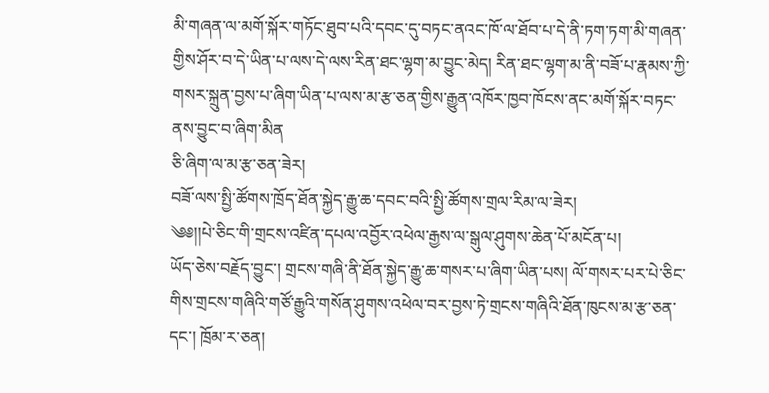མི་གཞན་ལ་མགོ་སྐོར་གཏོང་ཐུབ་པའི་དབང་དུ་བཏང་ནའང་ཁོ་ལ་ཐོབ་པ་དེ་ནི་ཏག་ཏག་མི་གཞན་གྱིས་ཤོར་བ་དེ་ཡིན་པ་ལས་དེ་ལས་རིན་ཐང་ལྷག་མ་བྱུང་མེད། རིན་ཐང་ལྷག་མ་ནི་བཟོ་པ་རྣམས་ཀྱི་གསར་སྐྲུན་བྱས་པ་ཞིག་ཡིན་པ་ལས་མ་རྩ་ཅན་གྱིས་རྒྱུན་འཁོར་ཁྱབ་ཁོངས་ནང་མགོ་སྐོར་བཏང་ནས་བྱུང་བ་ཞིག་མིན
ཅི་ཞིག་ལ་མ་རྩ་ཅན་ཟེར།
བཟོ་ལས་སྤྱི་ཚོགས་ཁྲོད་ཐོན་སྐྱེད་རྒྱུ་ཆ་དབང་བའི་སྤྱི་ཚོགས་གྲལ་རིམ་ལ་ཟེར།
༄༅།།པེ་ཅིང་གི་གྲངས་འཛིན་དཔལ་འབྱོར་འཕེལ་རྒྱས་ལ་སྒུལ་ཤུགས་ཆེན་པོ་མངོན་པ།
ཡོད་ཅེས་བརྗོད་བྱུང་། གྲངས་གཞི་ནི་ཐོན་སྐྱེད་རྒྱུ་ཆ་གསར་པ་ཞིག་ཡིན་པས། ལོ་གསར་པར་པེ་ཅིང་གིས་གྲངས་གཞིའི་གཙོ་རྒྱུའི་གསོན་ཤུགས་འཕེལ་བར་བྱས་ཏེ་གྲངས་གཞིའི་ཐོན་ཁུངས་མ་རྩ་ཅན་དང་། ཁྲོམ་ར་ཅན།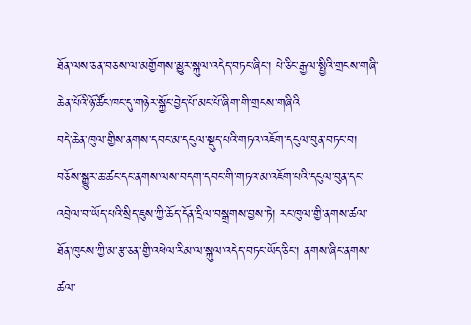ཐོན་ལས་ཅན་བཅས་ལ་མགྱོགས་མྱུར་སྐུལ་འདེད་བཏང་ཞིང་། པེ་ཅིང་རྒྱལ་སྤྱིའི་གྲངས་གཞི་ཆེན་པོའི་ཉོ་ཚོང་ཁང་དུ་གཉེར་སྐྱོང་བྱེད་པོ་མང་པོ་ཞིག་གི་གྲངས་གཞིའི
བདེ་ཆེན་ཁུལ་གྱིས་ནགས་དབང་མ་དངུལ་སྡུད་པའི་གཏའ་འཇོག་དངུལ་བུན་བཏང་བ།
བཅོས་སྒྱུར་ཆ་ཚང་དང་ནགས་ལས་བདག་དབང་གི་གཏའ་མ་འཇོག་པའི་དངུལ་བུན་དང་འབྲེལ་བ་ཡོད་པའི་སྲིད་ཇུས་ཀྱི་ཆོད་དོན་དྲིལ་བསྒྲགས་བྱས་ཏེ། རང་ཁུལ་གྱི་ནགས་ཚལ་ཐོན་ཁུངས་ཀྱི་མ་རྩ་ཅན་གྱི་འཕེལ་རིམ་ལ་སྐུལ་འདེད་བཏང་ཡོད་ཅིང་། ནགས་ཞིང་ནགས་ཚལ་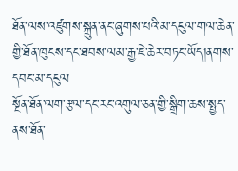ཐོན་ལས་འཛུགས་སྐྲུན་ནང་ཞུགས་པའི་མ་དངུལ་གལ་ཆེན་གྱི་ཐོན་ཁུངས་དང་ཐབས་ལམ་རྒྱ་ཇེ་ཆེར་བཏང་ཡོད།ནགས་དབང་མ་དངུལ
སྔོན་ཐོན་ལག་རྩལ་དང་རང་འགུལ་ཅན་གྱི་སྒྲིག་ཆས་སྤྱད་ནས་ཐོན་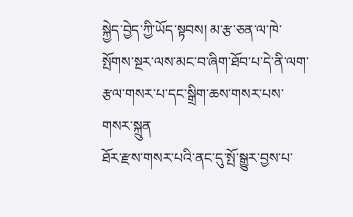སྐྱེད་བྱེད་ཀྱི་ཡོད་སྟབས། མ་རྩ་ཅན་ལ་ཁེ་སྤོགས་སྔར་ལས་མང་བ་ཞིག་ཐོབ་པ་དེ་ནི་ལག་རྩལ་གསར་པ་དང་སྒྲིག་ཆས་གསར་པས་གསར་སྐྲུན
ཐོར་རྫས་གསར་པའི་ནང་དུ་སྤོ་སྒྱུར་བྱས་པ་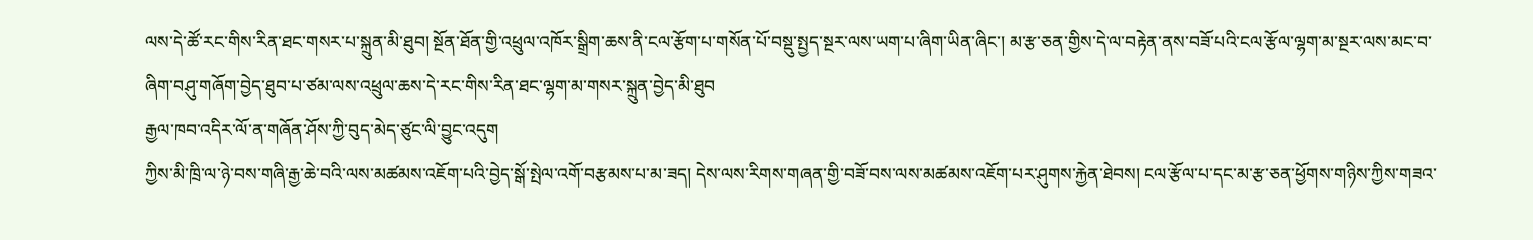ལས་དེ་ཚོ་རང་གིས་རིན་ཐང་གསར་པ་སྐྲུན་མི་ཐུབ། སྔོན་ཐོན་གྱི་འཕྲུལ་འཁོར་སྒྲིག་ཆས་ནི་ངལ་རྩོག་པ་གསོན་པོ་བསྡུ་སྤྱད་སྔར་ལས་ཡག་པ་ཞིག་ཡིན་ཞིང་། མ་རྩ་ཅན་གྱིས་དེ་ལ་བརྟེན་ནས་བཟོ་པའི་ངལ་རྩོལ་ལྷག་མ་སྔར་ལས་མང་བ་ཞིག་བཤུ་གཞོག་བྱེད་ཐུབ་པ་ཙམ་ལས་འཕྲུལ་ཆས་དེ་རང་གིས་རིན་ཐང་ལྷག་མ་གསར་སྐྲུན་བྱེད་མི་ཐུབ
རྒྱལ་ཁབ་འདིར་ལོ་ན་གཞོན་ཤོས་ཀྱི་བུད་མེད་ཙུང་ལི་བྱུང་འདུག
ཀྱིས་མི་ཁྲི་ལ་ཉེ་བས་གཞི་རྒྱ་ཆེ་བའི་ལས་མཚམས་འཇོག་པའི་བྱེད་སྒོ་སྤེལ་འགོ་བརྩམས་པ་མ་ཟད། དེས་ལས་རིགས་གཞན་གྱི་བཟོ་བས་ལས་མཚམས་འཇོག་པར་ཤུགས་རྐྱེན་ཐེབས། ངལ་རྩོལ་པ་དང་མ་རྩ་ཅན་ཕྱོགས་གཉིས་ཀྱིས་གཟའ་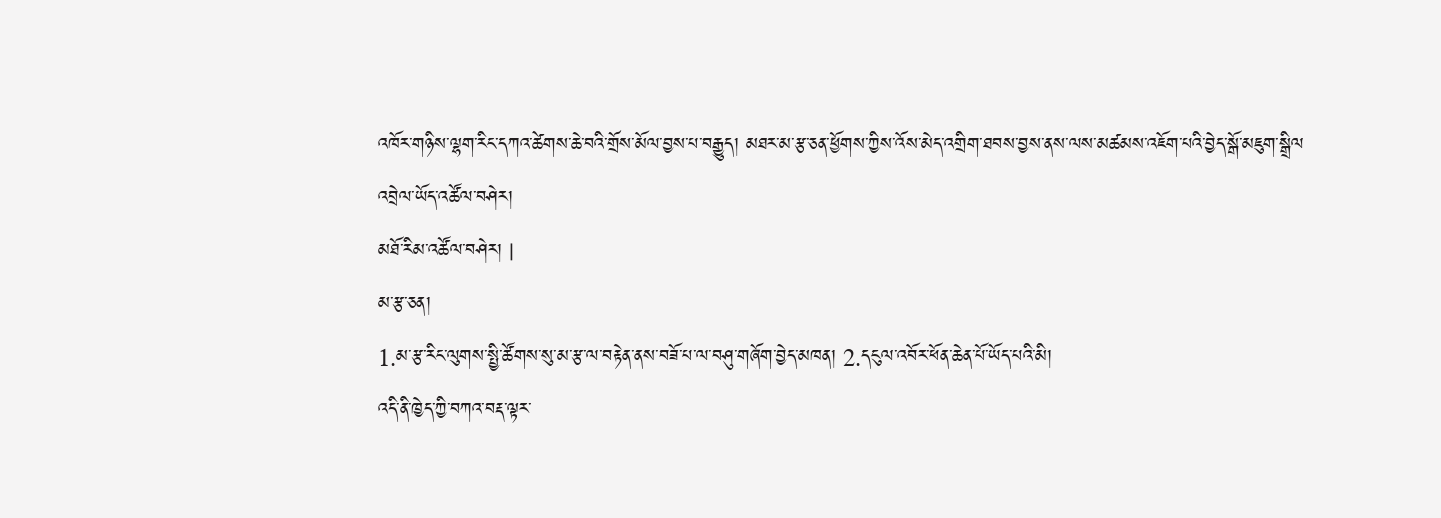འཁོར་གཉིས་ལྷག་རིང་དཀའ་ཚེགས་ཆེ་བའི་གྲོས་མོལ་བྱས་པ་བརྒྱུད། མཐར་མ་རྩ་ཅན་ཕྱོགས་ཀྱིས་འོས་མེད་འགྲིག་ཐབས་བྱས་ནས་ལས་མཚམས་འཇོག་པའི་བྱེད་སྒོ་མཇུག་སྒྲིལ
འབྲེལ་ཡོད་འཚོལ་བཤེར།
མཐོ་རིམ་འཚོལ་བཤེར། |
མ་རྩ་ཅན།
1.མ་རྩ་རིང་ལུགས་སྤྱི་ཚོགས་སུ་མ་རྩ་ལ་བརྟེན་ནས་བཟོ་པ་ལ་བཤུ་གཞོག་བྱེད་མཁན། 2.དངུལ་འབོར་ཕོན་ཆེན་པོ་ཡོད་པའི་མི།
འདི་ནི་ཁྱེད་ཀྱི་བཀའ་བརྡ་ལྟར་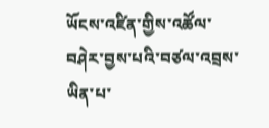ཡོངས་འཛིན་གྱིས་འཚོལ་བཤེར་བྱས་པའི་བཙལ་འབྲས་ཡིན་པ་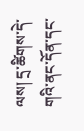ལས། དྲ་ཚིགས་དེ་གའི་ནང་དོན་དང་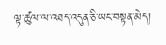ལྟ་ཚུལ་ལ་འཐད་འདུན་ཅི་ཡང་བསྟན་མེད།